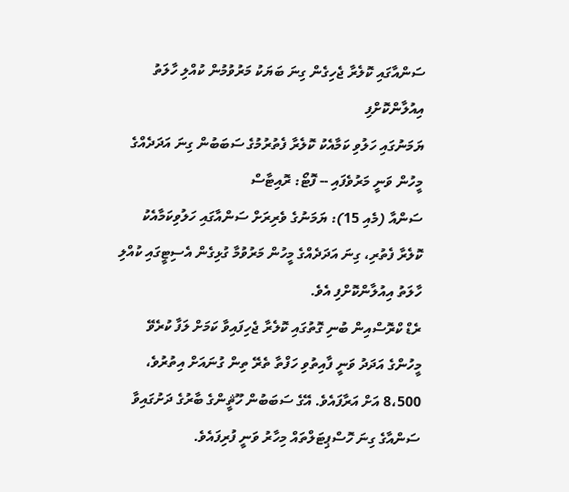ސަންއާގައި ކޮލެރާ ޖެހިގެން ގިނަ ބަޔަކު މަރުވުމުން ކުއްލި ހާލަތު އިއުލާންކޮށްފި
ޔަމަނުގައި ހަލުވި ކަމާއެކު ކޮލެރާ ފެތުރުމުގެ ސަބަބުން ގިނަ އަދަދެއްގެ މީހުން ވަނީ މަރުވެފައި -- ފޮޓޯ: ރޮއިޓާސް
ސަންއާ (މެއި 15): ޔަމަނުގެ ވެރިރަށް ސަންއާގައި ހަލުވިކަމާއެކު ކޮލެރާ ފެތުރި، ގިނަ އަދަދެއްގެ މީހުން މަރުވުމާ ގުޅިގެން އެސިޓީގައި ކުއްލި ހާލަތު އިއުލާންކޮށްފި އެވެ.
ރެޑް ކްރޮސްއިން ބުނި ގޮތުގައި ކޮލެރާ ޖެހިފައިވާ ކަމަށް ލަފާ ކުރެވޭ މީހުންގެ އަދަދު ވަނީ ފާއިތުވި ހަފްތާ ތެރޭ ތިން ގުނައަށް އިތުރުވެ، 8،500 އަށް އަރާފައެވެ. އޭގެ ސަބަބުން ހޫޘީންގެ ބާރުގެ ދަށުގައިވާ ސަންއާގެ ގިނަ ހޮސްޕިޓަލްތައް މިހާރު ވަނީ ފުރިފައެވެ.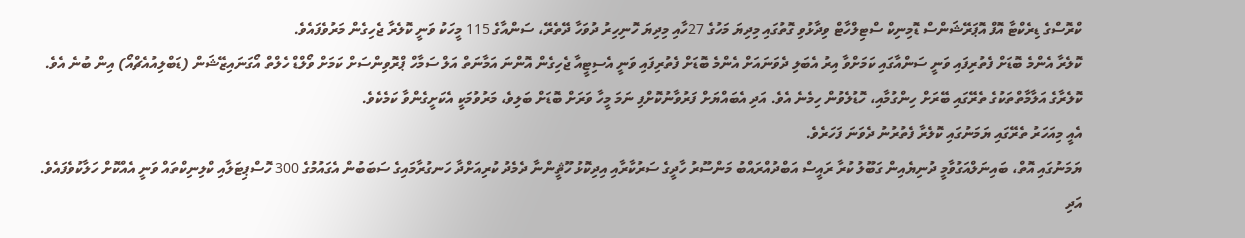ކްރޮސްގެ ޑިރެކްޓާ އޮފް އޮޕަރޭޝަންސް ޑޮމިނިކް ސްޓިލްހާޓް ވިދާޅުވި ގޮތުގައި މިދިޔަ މަހުގެ 27ހާއި މިދިޔަ ހޮނިހިރު ދުވަހާ ދޭތެރޭ، ސަންއާގެ 115 މީހަކު ވަނީ ކޮލެރާ ޖެހިގެން މަރުވެފައެވެ.
ކޮލެރާ އެންމެ ބޮޑަށް ފެތުރިފައި ވަނީ ސަންއާގައި ކަމަށްވާ އިރު އެބަލި ދެވަނައަށް އެންމެ ބޮޑަށް ފެތުރިފައި ވަނީ އެސިޓީއާ ޖެހިގެން އޮންނަ އަމާނަތް އަލް ސަމާހް ޕްރޮވިންސަށް ކަމަށް ވޯލްޑް ހެލްތް އޯގަނައިޒޭޝަން (ޑަބްލިއުއެޗްއޯ) އިން ބުނެ އެވެ.
ކޮލެރާގެ އަލާމާތްތަކުގެ ތެރޭގައި ބޭރަށް ހިންގުމާއި، ހޮޑުލެވުން ހިމެނެ އެވެ. އަދި އެބައްޔަށް ފަރުވާނުކޮށްފި ނަމަ މީހާ ވަރަށް ބޮޑަށް ބަލިވެ، މަރުވުމަކީ އެކަށީގެންވާ ކަމެކެވެ.
އެއީ މިއަހަރު ތެރޭގައި ޔަމަނުގައި ކޮލެރާ ފެތުރުނު ދެވަނަ ފަހަރެވެ.
ޔަމަނުގައި އޮތް، ބައިނަލްއަގުވާމީ ދުނިޔެއިން ގަބޫލު ކުރާ ރައީސް އަބްދުއްރައްބު މަންސޫރު ހާދީގެ ސަރުކާރާއި އިދިކޮޅު ހޫޘީންނާ ދެމެދު ކުރިއަށްދާ ހަނގުރާމައިގެ ސަބަބުން އެގައުމުގެ 300 ހޮސްޕިޓަލާއި ކްލިނިކްތައް ވަނީ އެއްކޮށް ހަލާކުވެފައެވެ.
އަދި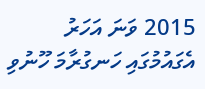2015 ވަނަ އަހަރު އެގައުމުގައި ހަނގުރާމަ ހޫނުވި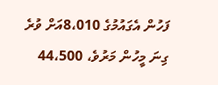ފަހުން އެގައުމުގެ 8،010އަށް ވުރެ ގިނަ މީހުން މަރުވެ، 44،500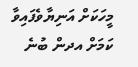މީހަކަށް އަނިޔާވެފައިވާ ކަމަށް އދން ބުނެ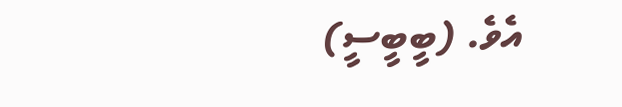އެވެ. (ބީބީސީ)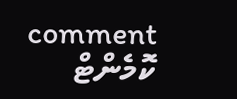comment ކޮމެންޓް